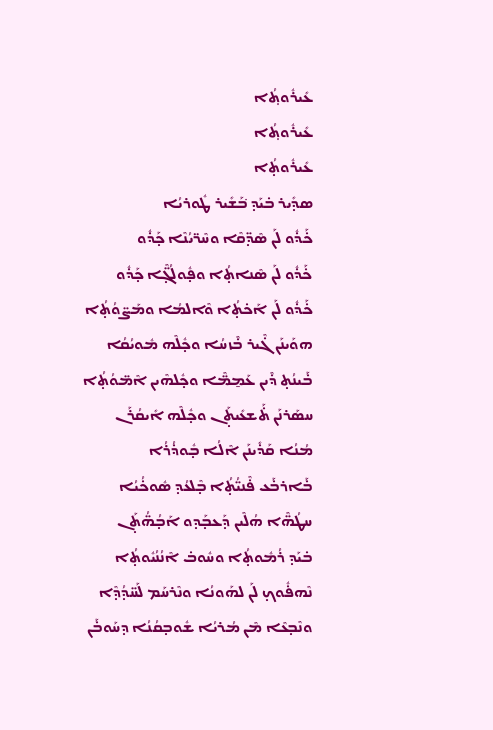ܥܺܝܪܽܘܬ̥ܳܐ
ܥܺܝܪܽܘܬ̥ܳܐ
ܥܺܝܪܽܘܬ̣ܳܐ
ܣܕ̣ܺܝܪ ܒ̇ܝܰܕ̣ ܒ݁ܰܫܺܝܪ ܛܽܘܪܝܳܐ
ܟ̇ܰܕ̇ܽܘ ܠܰܢ ܣܶܕ̣̈ܩܶܐ ܘܚܶܪ̈ܝܳܢܶܐ ܟ̣ܰܕ̇ܽܘ
ܟ̇ܰܕ̇ܽܘ ܠܰܢ ܣܶܢܐܬ̣ܳܐ ܘܦ̣ܽܘܠܳܓ̣̈ܶܐ ܟ̣ܰܕ̇ܽܘ
ܟ̇ܰܕ̇ܽܘ ܠܰܢ ܐܰܟ̇ܬ̣ܳܐ ܘܶܐܠܡܳܐ ܘܡܰܨ̈ܘܳܬ̣ܳܐ
ܗܘܰܝܢܰܢ ܓ̇ܶܝܪ ܒ̇ܶܙܚܳܐ ܘܟ̣ܽܠܶܗ ܡܽܘܝܳܩܳܐ
ܒ̇ܰܝܢܳܬ̣ ܕ̇ܶܝܢ ܥܰܡ̱ܡ̈ܶܐ ܘܟ̣ܽܠܗܶܝܢ ܐܶܡ̈ܘܳܬ̣ܳܐ
ܚܣܰܪܢܰܢ ܬ̇ܰܫܥܺܝܬ̣ܰܢ ܘܟ̣ܽܠܶܗ ܐܺܝܩܳܪܰܢ
ܡܳܢܳܐ ܩܰܕ̇ܺܝܢܰܢ ܐܶܠܳܐ ܒ̣ܽܘܕ̇ܳܪܳܐ
ܒ̇ܰܐܪܒ̇ܰܥ ܦ̇ܶܢܝ̈ܳܬ̣ܳܐ ܒ̣ܶܠܥܳܕ̣ ܣܽܘܟ̇ܳܝܳܐ
ܚܛܳܗ̈ܶܐ ܗܳܠܶܝܢ ܕ̣ܰܥܒ̣ܰܕ̣ܘ ܐܰܒ̣ܳܗ̈ܳܬ̣ܰܢ
ܒ̇ܝܰܕ̣ ܪܳܡܽܘܬ̣ܳܐ ܘܚܽܘܒ̇ ܐܶܢܳܢܳܝܽܘܬ̣ܳܐ
ܢܶܗܦ̇ܽܘܟ̣ ܠܰܢ ܠܗܰܘܢܳܐ ܘܢܶܪܚܰܡ ܠܰܚ̈ܕ̣ܳܕ̣ܶܐ
ܘܢܶܒ̣ܥܶܐ ܡܶܢ ܡܳܪܝܳܐ ܫܽܘܒ̣ܩܳܢܳܐ ܕ̣ܚܰܘܒ̇ܰܢ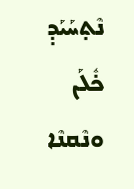ܢܶܬ̣ܚܰܝܰܕ̣ ܟ̇ܽܠܰܢ ܘܢܶܩܢܶܐ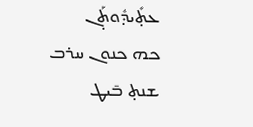ܥܬ̣ܺܝܕ̣ܽܘܬ̣ܰܢ
ܟܗ ܟܢܘܢ ܚܪܒ ܫܢܬ̣ ܒ̄ܝܛ